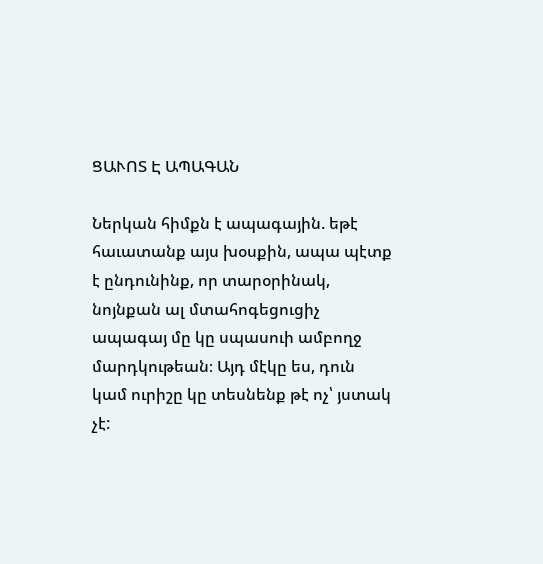ՑԱՒՈՏ Է ԱՊԱԳԱՆ

Ներկան հիմքն է ապագային. եթէ հաւատանք այս խօսքին, ապա պէտք է ընդունինք, որ տարօրինակ, նոյնքան ալ մտահոգեցուցիչ ապագայ մը կը սպասուի ամբողջ մարդկութեան։ Այդ մէկը ես, դուն կամ ուրիշը կը տեսնենք թէ ոչ՝ յստակ չէ: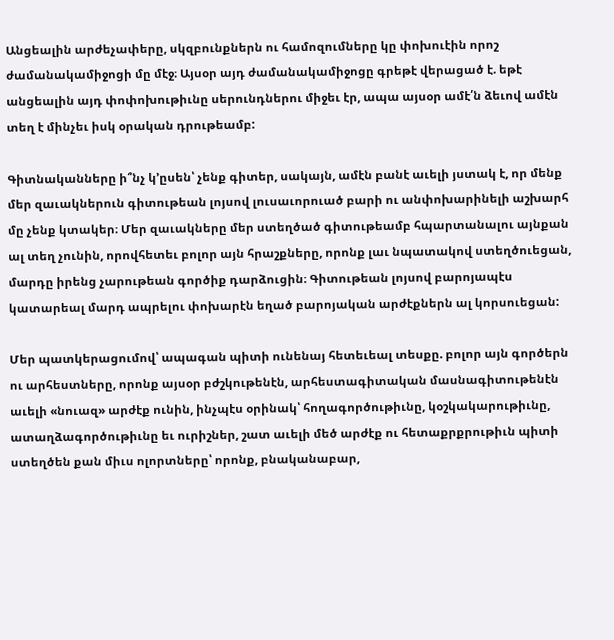Անցեալին արժեչափերը, սկզբունքներն ու համոզումները կը փոխուէին որոշ ժամանակամիջոցի մը մէջ։ Այսօր այդ ժամանակամիջոցը գրեթէ վերացած է. եթէ անցեալին այդ փոփոխութիւնը սերունդներու միջեւ էր, ապա այսօր ամէ՛ն ձեւով ամէն տեղ է մինչեւ իսկ օրական դրութեամբ:

Գիտնականները ի՞նչ կ՚ըսեն՝ չենք գիտեր, սակայն, ամէն բանէ աւելի յստակ է, որ մենք մեր զաւակներուն գիտութեան լոյսով լուսաւորուած բարի ու անփոխարինելի աշխարհ մը չենք կտակեր։ Մեր զաւակները մեր ստեղծած գիտութեամբ հպարտանալու այնքան ալ տեղ չունին, որովհետեւ բոլոր այն հրաշքները, որոնք լաւ նպատակով ստեղծուեցան, մարդը իրենց չարութեան գործիք դարձուցին։ Գիտութեան լոյսով բարոյապէս կատարեալ մարդ ապրելու փոխարէն եղած բարոյական արժէքներն ալ կորսուեցան:

Մեր պատկերացումով՝ ապագան պիտի ունենայ հետեւեալ տեսքը. բոլոր այն գործերն ու արհեստները, որոնք այսօր բժշկութենէն, արհեստագիտական մասնագիտութենէն աւելի «նուազ» արժէք ունին, ինչպէս օրինակ՝ հողագործութիւնը, կօշկակարութիւնը, ատաղձագործութիւնը եւ ուրիշներ, շատ աւելի մեծ արժէք ու հետաքրքրութիւն պիտի ստեղծեն քան միւս ոլորտները՝ որոնք, բնականաբար,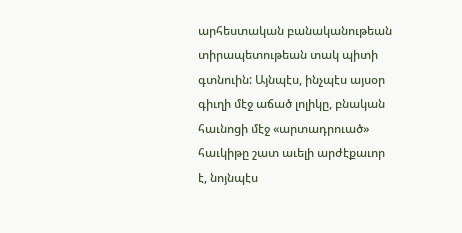արհեստական բանականութեան տիրապետութեան տակ պիտի գտնուին: Այնպէս, ինչպէս այսօր գիւղի մէջ աճած լոլիկը, բնական հաւնոցի մէջ «արտադրուած» հաւկիթը շատ աւելի արժէքաւոր է, նոյնպէս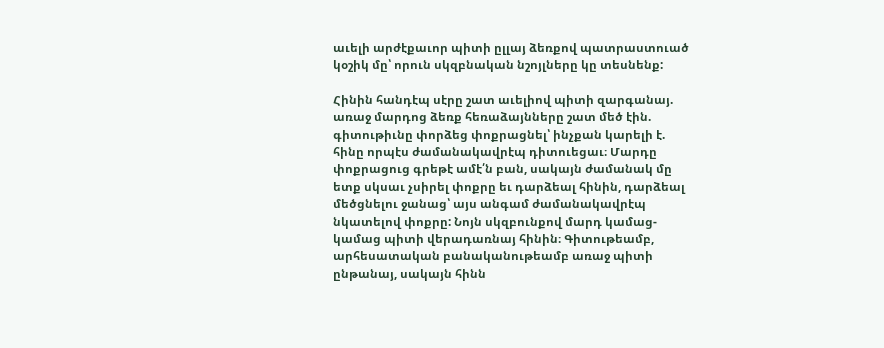աւելի արժէքաւոր պիտի ըլլայ ձեռքով պատրաստուած կօշիկ մը՝ որուն սկզբնական նշոյլները կը տեսնենք:

Հինին հանդէպ սէրը շատ աւելիով պիտի զարգանայ. առաջ մարդոց ձեռք հեռաձայնները շատ մեծ էին. գիտութիւնը փորձեց փոքրացնել՝ ինչքան կարելի է. հինը որպէս ժամանակավրէպ դիտուեցաւ։ Մարդը փոքրացուց գրեթէ ամէ՛ն բան, սակայն ժամանակ մը ետք սկսաւ չսիրել փոքրը եւ դարձեալ հինին, դարձեալ մեծցնելու ջանաց՝ այս անգամ ժամանակավրէպ նկատելով փոքրը: Նոյն սկզբունքով մարդ կամաց-կամաց պիտի վերադառնայ հինին։ Գիտութեամբ, արհեսատական բանականութեամբ առաջ պիտի ընթանայ, սակայն հինն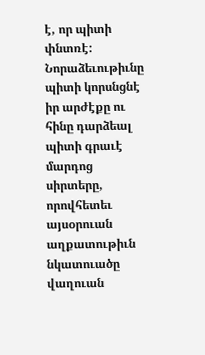է, որ պիտի փնտռէ: Նորաձեւութիւնը պիտի կորսնցնէ իր արժէքը ու հինը դարձեալ պիտի գրաւէ մարդոց սիրտերը, որովհետեւ այսօրուան աղքատութիւն նկատուածը վաղուան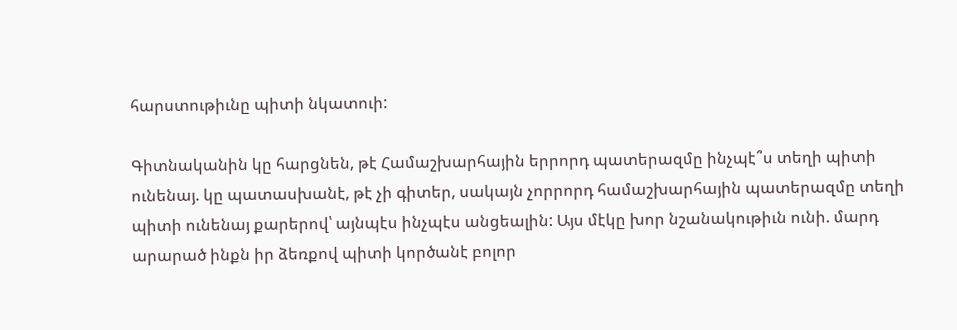հարստութիւնը պիտի նկատուի:

Գիտնականին կը հարցնեն, թէ Համաշխարհային երրորդ պատերազմը ինչպէ՞ս տեղի պիտի ունենայ. կը պատասխանէ, թէ չի գիտեր, սակայն չորրորդ համաշխարհային պատերազմը տեղի պիտի ունենայ քարերով՝ այնպէս ինչպէս անցեալին: Այս մէկը խոր նշանակութիւն ունի. մարդ արարած ինքն իր ձեռքով պիտի կործանէ բոլոր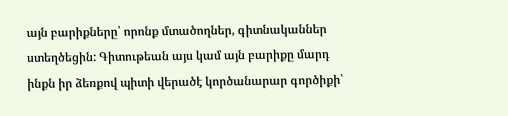այն բարիքները՝ որոնք մտածողներ, գիտնականներ ստեղծեցին: Գիտութեան այս կամ այն բարիքը մարդ ինքն իր ձեռքով պիտի վերածէ կործանարար գործիքի՝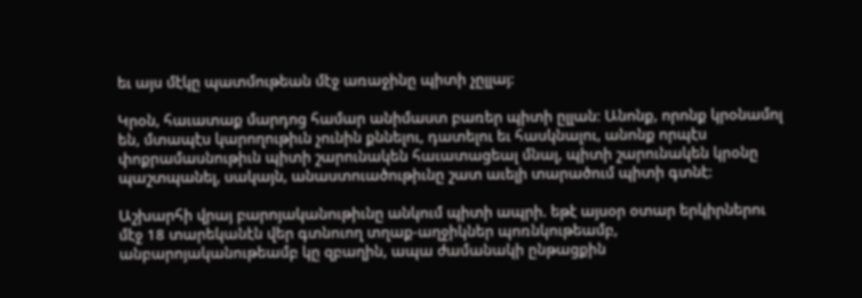եւ այս մէկը պատմութեան մէջ առաջինը պիտի չըլլայ:

Կրօն, հաւատաք մարդոց համար անիմաստ բառեր պիտի ըլլան։ Անոնք, որոնք կրօնամոլ են, մտապէս կարողութիւն չունին քննելու, դատելու եւ հասկնալու, անոնք որպէս փոքրամասնութիւն պիտի շարունակեն հաւատացեալ մնալ, պիտի շարունակեն կրօնը պաշտպանել, սակայն, անաստուածութիւնը շատ աւելի տարածում պիտի գտնէ:

Աշխարհի վրայ բարոյականութիւնը անկում պիտի ապրի. եթէ այսօր օտար երկիրներու մէջ 18 տարեկանէն վեր գտնուող տղաք-աղջիկներ պոռնկութեամբ, անբարոյականութեամբ կը զբաղին, ապա ժամանակի ընթացքին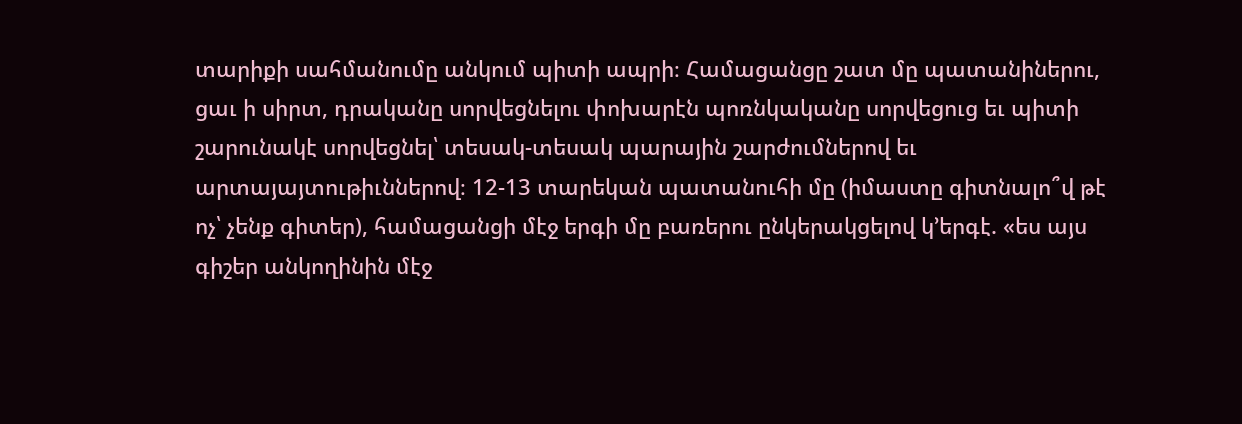տարիքի սահմանումը անկում պիտի ապրի։ Համացանցը շատ մը պատանիներու, ցաւ ի սիրտ, դրականը սորվեցնելու փոխարէն պոռնկականը սորվեցուց եւ պիտի շարունակէ սորվեցնել՝ տեսակ-տեսակ պարային շարժումներով եւ արտայայտութիւններով։ 12-13 տարեկան պատանուհի մը (իմաստը գիտնալո՞վ թէ ոչ՝ չենք գիտեր), համացանցի մէջ երգի մը բառերու ընկերակցելով կ՚երգէ. «ես այս գիշեր անկողինին մէջ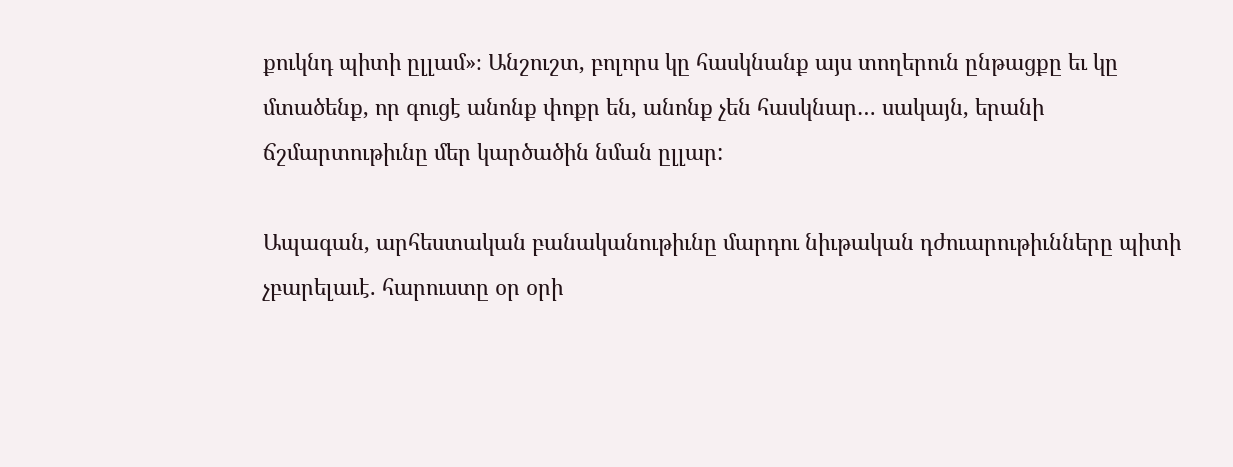քուկնդ պիտի ըլլամ»։ Անշուշտ, բոլորս կը հասկնանք այս տողերուն ընթացքը եւ կը մտածենք, որ գուցէ անոնք փոքր են, անոնք չեն հասկնար… սակայն, երանի ճշմարտութիւնը մեր կարծածին նման ըլլար:

Ապագան, արհեստական բանականութիւնը մարդու նիւթական դժուարութիւնները պիտի չբարելաւէ. հարուստը օր օրի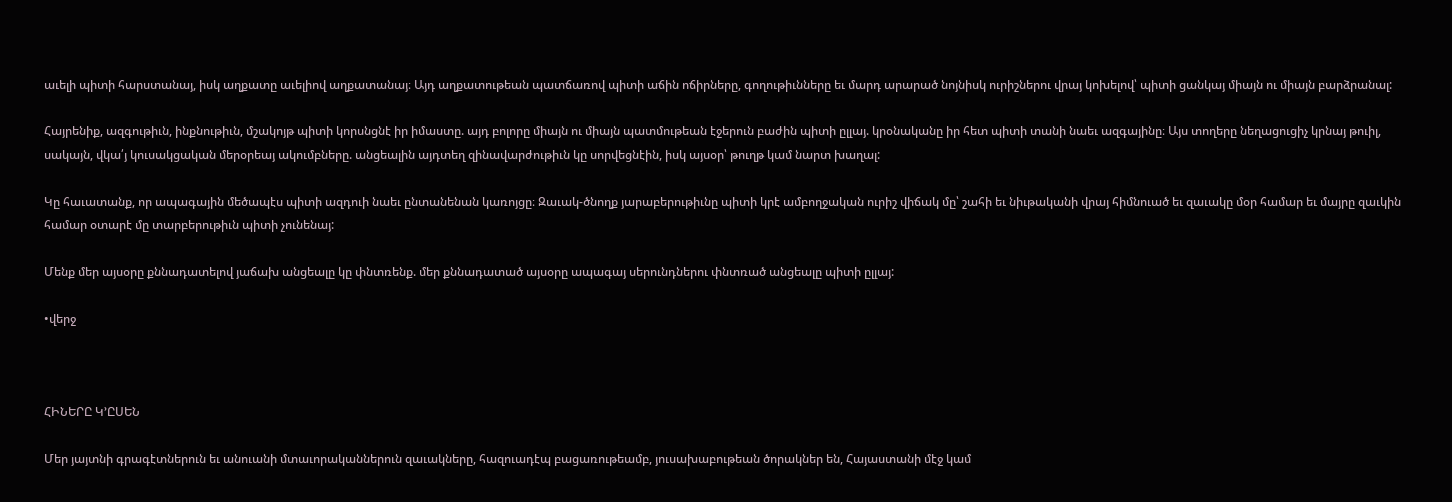աւելի պիտի հարստանայ, իսկ աղքատը աւելիով աղքատանայ։ Այդ աղքատութեան պատճառով պիտի աճին ոճիրները, գողութիւնները եւ մարդ արարած նոյնիսկ ուրիշներու վրայ կոխելով՝ պիտի ցանկայ միայն ու միայն բարձրանալ:

Հայրենիք, ազգութիւն, ինքնութիւն, մշակոյթ պիտի կորսնցնէ իր իմաստը. այդ բոլորը միայն ու միայն պատմութեան էջերուն բաժին պիտի ըլլայ. կրօնականը իր հետ պիտի տանի նաեւ ազգայինը։ Այս տողերը նեղացուցիչ կրնայ թուիլ, սակայն, վկա՛յ կուսակցական մերօրեայ ակումբները. անցեալին այդտեղ զինավարժութիւն կը սորվեցնէին, իսկ այսօր՝ թուղթ կամ նարտ խաղալ:

Կը հաւատանք, որ ապագային մեծապէս պիտի ազդուի նաեւ ընտանենան կառոյցը։ Զաւակ-ծնողք յարաբերութիւնը պիտի կրէ ամբողջական ուրիշ վիճակ մը՝ շահի եւ նիւթականի վրայ հիմնուած եւ զաւակը մօր համար եւ մայրը զաւկին համար օտարէ մը տարբերութիւն պիտի չունենայ:

Մենք մեր այսօրը քննադատելով յաճախ անցեալը կը փնտռենք. մեր քննադատած այսօրը ապագայ սերունդներու փնտռած անցեալը պիտի ըլլայ:

•վերջ



ՀԻՆԵՐԸ Կ՚ԸՍԵՆ

Մեր յայտնի գրագէտներուն եւ անուանի մտաւորականներուն զաւակները, հազուադէպ բացառութեամբ, յուսախաբութեան ծորակներ են, Հայաստանի մէջ կամ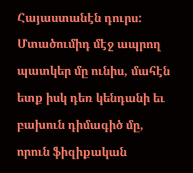Հայաստանէն դուրս: Մտածումիդ մէջ ապրող պատկեր մը ունիս, մահէն ետք իսկ դեռ կենդանի եւ բախուն դիմագիծ մը, որուն ֆիզիքական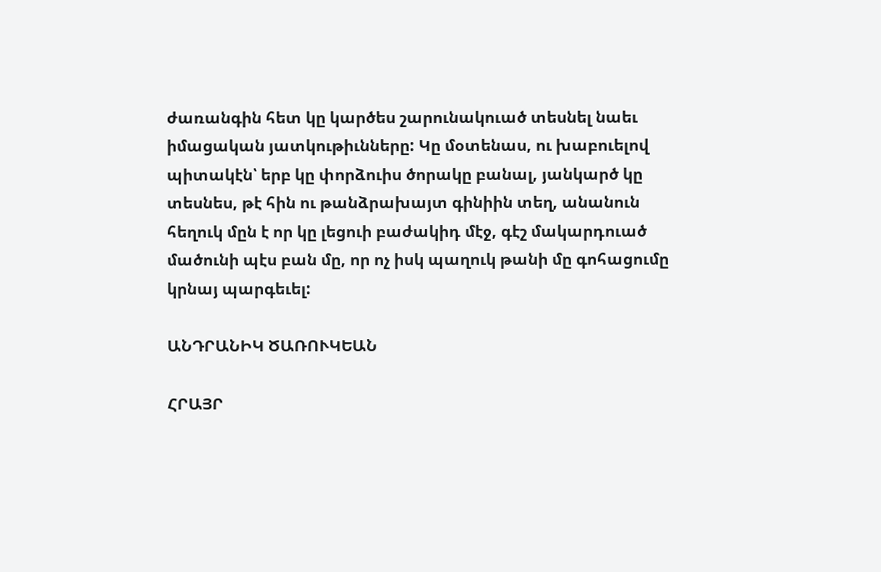ժառանգին հետ կը կարծես շարունակուած տեսնել նաեւ իմացական յատկութիւնները: Կը մօտենաս, ու խաբուելով պիտակէն՝ երբ կը փորձուիս ծորակը բանալ, յանկարծ կը տեսնես, թէ հին ու թանձրախայտ գինիին տեղ, անանուն հեղուկ մըն է որ կը լեցուի բաժակիդ մէջ, գէշ մակարդուած մածունի պէս բան մը, որ ոչ իսկ պաղուկ թանի մը գոհացումը կրնայ պարգեւել:

ԱՆԴՐԱՆԻԿ ԾԱՌՈՒԿԵԱՆ

ՀՐԱՅՐ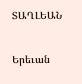ՏԱՂԼԵԱՆ

Երեւան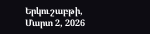Երկուշաբթի, Մարտ 2, 2026